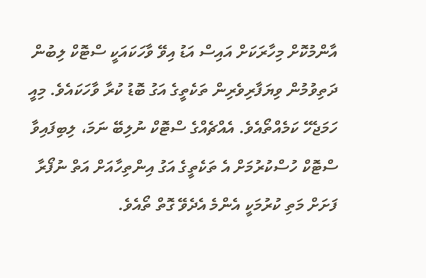އާންމުކޮށް މިހާރަކަށް އައިސް އަޑު އިވޭ ވާހަކައަކީ ސްޓޮކް ލިބުން ދަތިވުމުން ވިޔަފާރިވެރިން ތަކެތީގެ އަގު ބޮޑު ކުރާ ވާހަކައެވެ. މިއީ ހަމަޖެހޭ ކަމެއްތޯއެވެ. އެއްޗެއްގެ ސްޓޮކް ނުލިބޭ ނަމަ، ލިބިފައިވާ ސްޓޮކް ހުސްކުރުމަށް އެ ތަކެތީގެ އަގު އިންތިހާއަށް އަތް ނުފޯރާ ފަށަށް މަތި ކުރުމަކީ އެންމެ އެދެވޭ ގޮތް ތޯއެވެ.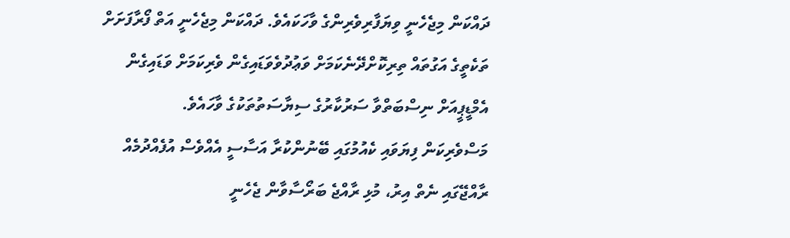ދައްކަން މިޖެހެނީ ވިޔަފާރިވެރިންގެ ވާހަކައެވެ. ދައްކަން މިޖެހެނީ އަތް ފޯރާފަށަށް ތަކެތީގެ އަގުތައް ތިރިކޮށްދޭނެކަމަށް ވަޢުދުވެވަޑައިގެން ވެރިކަމަށް ވަޑައިގެން އެމްޑީޕީއަށް ނިސްބަތްވާ ސަރުކާރުގެ ސިޔާސަތުތަކުގެ ވާހައެވެ.
މަސްވެރިކަން ފިޔަވައި ކެއުމުގައި ބޭނުންކުރާ އަސާސީ އެއްވެސް އުފެއްދުމެއް ރާއްޖޭގައި ނެތް އިރު، މުޅި ރާއްޖެ ބަރޯސާވާން ޖެހެނީ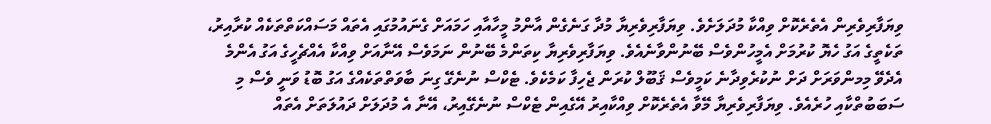ވިޔަފާރިވެރިން އެތެރެކޮށް ވިއްކާ މުދަލަށެވެ. ވިޔަފާރިވެރިޔާ މުދާ ގަނެގެން އާންމު މީހާއާއި ހަމައަށް ގެނައުމުގައި އެތައް މަސައްކަތްތަކެއް ކުރާއިރު، ތަކެތީގެ އަގު ހެޔޮ ކުރުމަށް އެމީހުންވެސް ބޭނުންވާނެއެވެ. ވިޔަފާރިވެރިޔާ ކިތަންމެ ބޭނުން ނަމަވެސް އޭނާއަށް ވިއްކާ އެއްޗެހީގެ އަގު އެންމެ އެދެވޭ މިމންވަރަށް ދަށް ނުކުރެވިދާނެ ކަމީވެސް ޤަބޫލް ކުރަން ޖެހިފާ ކަމެކެވެ. ޓެކްސް ނުނެގޭ ގިނަ ބާވަތްތަކެއްގެ އަގު ބޮޑު ވަނީ ވެސް މި ސަބަބުތްކާއި ހުރެއެވެ. ވިޔަފާރިވެރިޔާ މޭވާ އެތެރެކޮށް ވިއްކާއިރު އޭގެއިން ޓެކްސް ނުނެގޭއިރު، އޭނާ އެ މުދަލަށް ދައުލަތަށް އެތައް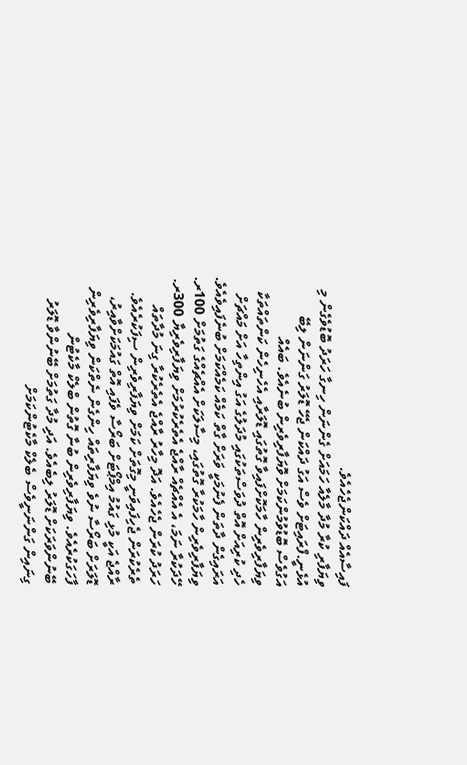ފައިސާއެއް ދައްކަންޖެހެއެވެ.
ވިޔަފާރި ކުރާ މުދާ މާލެއާ ހަމައަށް ގެންނަން ހިނގާ ހަރަދު ބޮޑުވެގެން މި އުޅެނީ.ފްރައިޓަށް ވެސް އަގު ދައްކަން ޖެހޭ ޑޮލަރު ގަންނަން ލިބޭ އަގުވެސް ބޮޑުވުމުންކަމަށް ވޮޔަފާރިވެރިން ބުނެއެވެ. ބައެއް ވިޔަފާރިވެރިން ހާމަކޮށްފައިވާ ގޮތުގައި ޑޮލަރާއި އެހެނިހެން ކަންތައްތަކާ ހެދި ކުރިއަށް އޮތް ދުވަސްތަކުގައި މުދަލުގެ އަގު އިންތިހާ އަށް މައްޗަށް އަރައިގެން ދާތަން ފެނުމަކީ ވަރަށް ގާތް ކަމެއް ކަމެއްކަމަށް ބުނެފައިވެއެވެ.
ވިޔަފާރިވެރިން ހާމަކުރާ ގޮތުގައި، މިސާލަކަށް އެއްޗެއްގެ ގަތުމަށް 100ރ. ހޭދަކުރާ ނަމަ، އެ އެއްޗެއް ރާއްޖެ އެތެރެކުރުމަށް ވިޔަފާރިވެރިޔާ 300ރ. ހަރަދު ކުރަން ޖެހެއެވެ. އަދޮ މިހާރު ރާއްޖެ އެތެރެކުރާ ގިނަ މުދާތައް ތެރެކުރަން ޖެހިފައިވަނީ މިގޮތަށް ކަމަށް ވިޔަފާރިވެރިން ސިފަކުރެއެވެ.
ރާއްޖެ އަކީ މުޅި ގައުމު އިމްޕޯޓަށް ބަރޯސާ ވެފައި އޮތް ގައުމަކަށްވާއިރު، ޑޮލަރަށް ބަރޯސާ ނުވެ ވިޔަފާރިތައް ހިންގެން ނެތްކަން ވިޔަފާރިވެރިން ފާހަގަކުރެއެވެ. ވިޔަފާރިވެރިން ބުނާ ގޮތުން ބްލެކް މާކެޓުން ބޭނުންވަރަކަށް ޑޮލަރު ލިބެއެވެ. އަދި މުދާ ގަތުމަށް ބޭނުންވާ ޑޮލަރު ގިނައިން ގަންނަނީވެސް ބެލެކް މާކެޓުންކަމަށް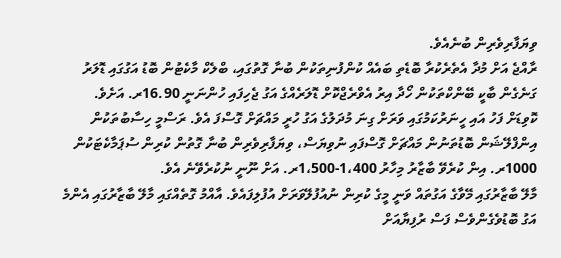ވިޔަފާރިވެރިން ބުނެއެވެ.
ރާއްޖެ އަށް މުދާ އެތެރެކުރާ ބޮޑެތި ބައެއް ކުންފުނިތަކުން ބުނާ ގޮތުގައި، ބްލެކް މާކެޓުން ބޮޑު އަގުގައި ޑޮލަރު ގަނެގެން ބާކީ ބޭންކްތަކުން ހޯދާ އިރު އެވްރެޖްކޮށް ޑޮލަރެއްގެ އަގު ޖެހިފައި ހުންނަނީ 16.90ރ. އަށެވެ.
ކޮވިޑަށް ފަހު އައި ހީނަރުކަމުގައި ވަރަށް ގިނަ މުދަލުގެ އަގު ހުރީ މައްޗަށް ގޮސްފަ އެވެ. ރަސްމީ ހިސާބުތަކުން އިންފްލޭޝަން ބޮޑުތަނުން މައްޗަށް ގޮސްފައި ނުވިޔަސް، ވިޔަފާރިވެރިން ބުނާ ގޮތުން ކުރިން ސުޕަމާކެޓަކުން 1000ރ. އިން ކުރެވޭ ބާޒާރު މިހާރު 1،400-1،500ރ. އަށް ނޫނީ ނުކުރެވޭނެ އެވެ.
މާލޭ ބާޒާރުގައި މޭވާގެ އަގުތައް ވަނީ މީގެ ކުރިން ނުއުފުލޭވަރަށް އުފުލިފައެވެ. އާއްމު ގޮތެއްގައި މާލޭ ބާޒާރުގައި އެންމެ އަގު ބޮޑުވެގެންވެސް ފަސް ރުފިޔާއަށް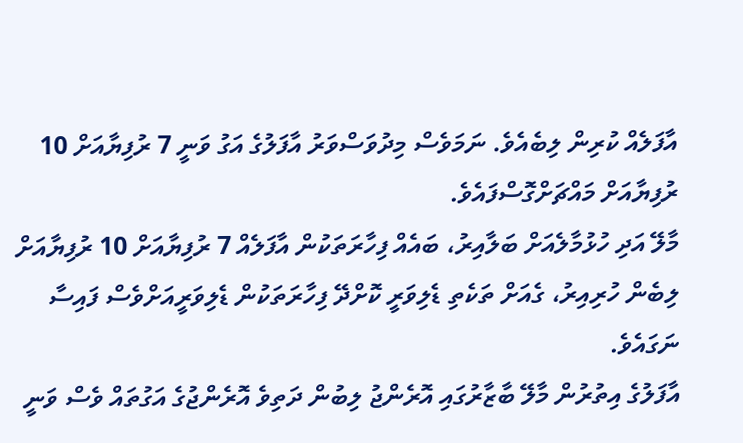އާފަލެއް ކުރިން ލިބެއެވެ. ނަމަވެސް މިދުވަސްވަރު އާފަލުގެ އަގު ވަނީ 7 ރުފިޔާއަށް 10 ރުފިޔާއަށް މައްޗަށްގޮސްފައެވެ.
މާލޭ އަދި ހުޅުމާލެއަށް ބަލާއިރު، ބައެއް ފިހާރަތަކުން އާފަލެއް 7 ރުފިޔާއަށް 10 ރުފިޔާއަށް ލިބެން ހުރިއިރު، ގެއަށް ތަކެތި ޑެލިވަރީ ކޮށްދޭ ފިހާރަތަކުން ޑެލިވަރީއަށްވެސް ފައިސާ ނަގައެވެ.
އާފަލުގެ އިތުރުން މާލޭ ބާޒާރުގައި އޮރެންޖު ލިބުން ދަތިވެ އޮރެންޖުގެ އަގުތައް ވެސް ވަނީ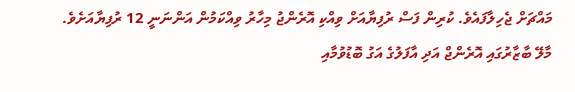މައްޗަށް ޖެހިލާފައެވެ. ކުރިން ފަސް ރުފިޔާއަށް ވިއްކި އޮރެންޖު މިހާރު ވިއްކަމުން އަންނަނީ 12 ރުފިޔާއަށެވެ.
މާލޭ ބާޒާރުގައި އޮރެންޖް އަދި އާފަލުގެ އަގު ބޮޑުވުމާއި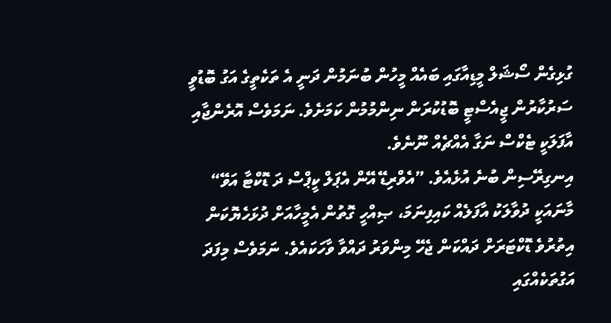ގުޅިގެން ސޯޝަލް މީޑިއާގައި ބައެއް މީހުން ބުނަމުން ދަނީ އެ ތަކެތީގެ އަގު ބޮޑުވީ ސަރުކާރުން ޖީއެސްޓީ ބޮޑުކުރަން ނިންމުމުން ކަމަށެވެ. ނަމަވެސް އޮރެންޖާއި އާފަލަކީ ޓެކްސް ނަގާ އެއްޗެއް ނޫނެވެ.
އިނގިރޭސިން ބުނެ އުޅެއެވެ. ”އެވްރިޑޭ އޭން އެޕަލް ކީޕްސް ދަ ޑޮކްޓާ އަވޭ“ މާނައަކީ ދުވާލަކު އާފަލެއް ކައިފިނަމަ، ޞިއްހީ ގޮތުން އެމީހާއަށް ދުޅަހެޔޮކަން އިތުރުވެ ޑޮކްޓަރަށް ދައްކަން ޖެހޭ މިންވަރު ދައްވާ ވާހަކައެވެ. ނަމަވެސް މިފަދަ އަގުތަކެއްގައި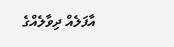އާފަލެއް ދިވާލެއްގެ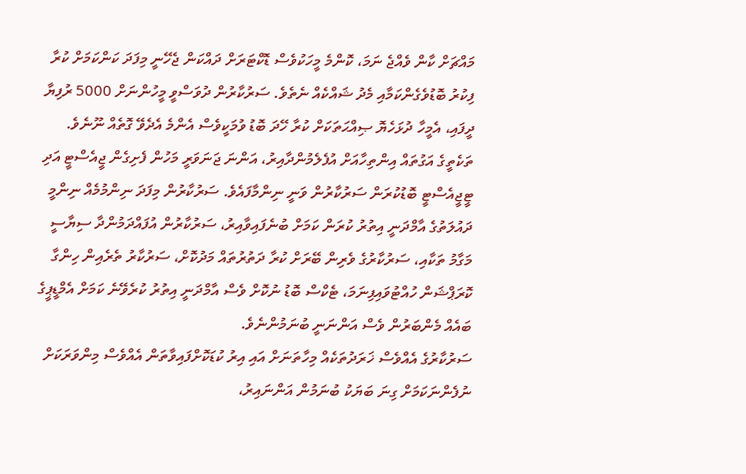މައްޗަށް ކާން ވެއްޖެ ނަމަ، ކޮންމެ މީހަކުވެސް ޑޮކްޓަރަށް ދައްކަން ޖެހޭނީ މިފަދަ ކަންކަމަށް ކުރާ ފިކުރު ބޮޑުވެގެންކަމާއި މެދު ޝައްކެއް ނެތެވެ. ސަރުކާރުން ދުވަސްވީ މީހުންނަށް 5000 ރުފިޔާ ދީފައި، އެމީހާ ދުޅަހެޔޮ ޞިއްޙަތަކަށް ކުރާ ހޭދަ ބޮޑު ވުމަކީވެސް އެންމެ އެދެވޭ ގޮތެއް ނޫނެވެ.
ތަކެތީގެ އަގުތައް އިންތިހާއަށް އުފެލެމުންދާއިރު، އަންނަ ޖަނަވަރީ މަހުން ފެށިގެން ޖީއެސްޓީ އަދި ޓީޖީއެސްޓީ ބޮޑުކުރަން ސަރުކާރުން ވަނީ ނިންމާފައެވެ. ސަރުކާރުން މިފަދަ ނިންމުމެއް ނިންމީ ދައުލަތުގެ އާމްދަނީ އިތުރު ކުރަން ކަމަށް ބުނެފައިވާއިރު، ސަރުކާރުން އުފައްދަމުންދާ ސިޔާސީ މަގާމު ތަކާއި، ސަރުކާރުގެ ވެރިން ބޭރަށް ކުރާ ދަތުރުތައް މަދުކޮށް، ސަރުކާރު ތެރެއިން ހިންގާ ކޮރަޕްޝަން ހުއްޓުވައިފިނަމަ، ޓެކްސް ބޮޑު ނުކޮށް ވެސް އާމްދަނީ އިތުރު ކުރެވޭނެ ކަމަށް އެމްޑީޕީގެ ބައެއް މެންބަރުން ވެސް އަންނަނީ ބުނަމުންނެވެ.
ސަރުކާރުގެ އެއްވެސް ޚަރަދުތަކެއް މިހާތަނަށް އައި އިރު ކުޑަކޮށްފައިވާތަން އެއްވެސް މިންވަރަކަށް ނުފެންނަކަމަށް ގިނަ ބަޔަކު ބުނަމުން އަންނައިރު،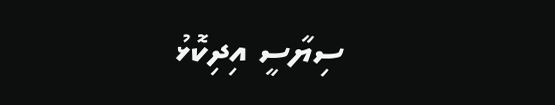ސިޔާސީ އިދިކޮޅު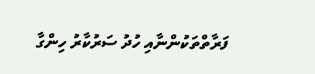ފަރާތްތަކުންނާއި ހުދު ސަރުކާރު ހިންގާ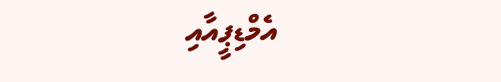އެމްޑިޕީއާއި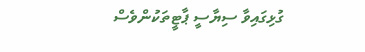ގުޅިގައިވާ ސިޔާސީ ޕާޓީތަކުންވެސް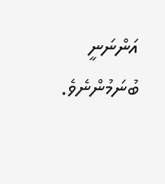އަންނަނީ ބުނަމުންނެވެ.